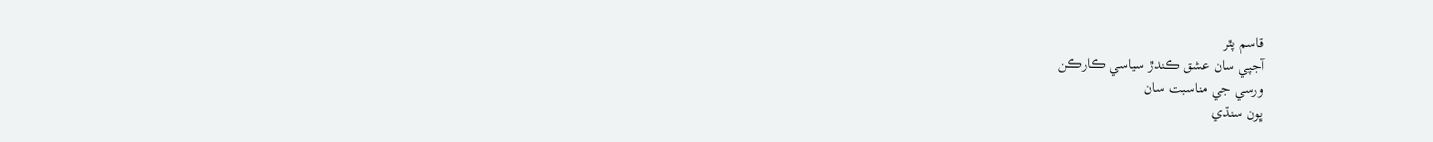قاسم پٿر
آجپي سان عشق ڪندڙ سياسي ڪارڪن
ورسي جي مناسبت سان
ڀون سنڌي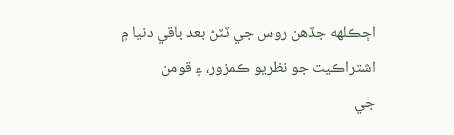اڄڪلهه جڏهن روس جي ٽٽڻ بعد باقي دنيا ۾ اشتراڪيت جو نظريو ڪمزور، ۽ قومن
جي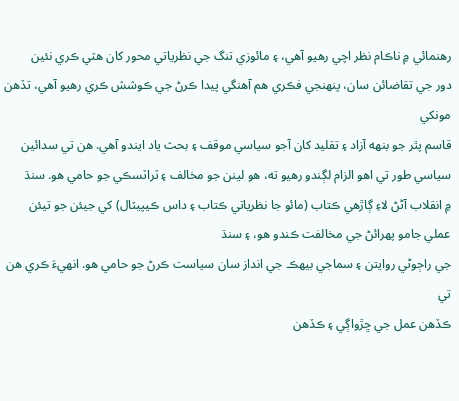رهنمائي ۾ ناڪام نظر اچي رهيو آهي، ۽ مائوزي تنگ جي نظرياتي محور کان هٽي ڪري نئين
دور جي تقاضائن سان، پنهنجي فڪري هم آهنگي پيدا ڪرڻ جي ڪوشش ڪري رهيو آهي، تڏهن مونکي
قاسم پٿر جو بنهه آزاد ۽ تقليد کان آجو سياسي موقف ۽ بحث ياد ايندو آهي. هن تي سدائين
سياسي طور تي اهو الزام لڳندو رهيو ته، هو لينن جو مخالف ۽ ٽراٽسڪي جو حامي هو. سنڌ
۾ انقلاب آڻڻ لاءِ ڳاڙهي ڪتاب (مائو جا نظرياتي ڪتاب ۽ داس ڪيپيٽال) کي جيئن جو تيئن
عملي جامو پهرائڻ جي مخالفت ڪندو هو، ۽ سنڌ
جي راڄوڻي روايتن ۽ سماجي بيهڪ جي انداز سان سياست ڪرڻ جو حامي هو. انهيءَ ڪري هن تي
ڪڏهن عمل جي ڇڙواڳي ۽ ڪڏهن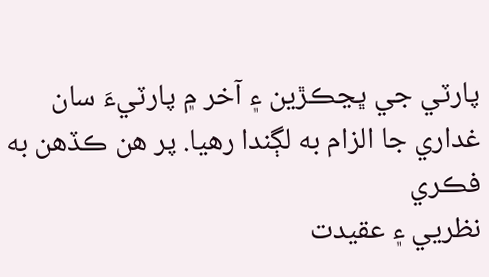پارٽي جي ڀڃڪڙين ۽ آخر ۾ پارٽيءَ سان غداري جا الزام به لڳندا رهيا. پر هن ڪڏهن به فڪري
نظريي ۽ عقيدت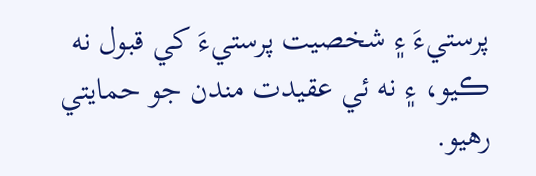پرستيءَ ۽ شخصيت پرستيءَ کي قبول نه ڪيو، ۽ نه ئي عقيدت مندن جو حمايتي
رهيو.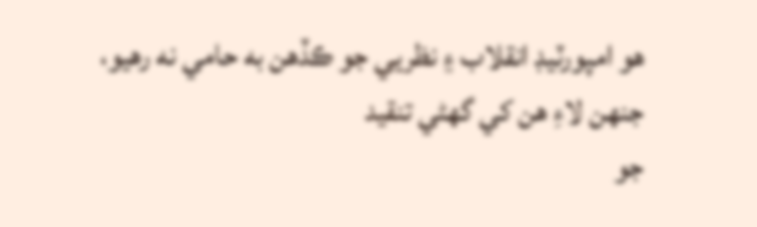هو امپورٽيڊ انقلاب ۽ نظريي جو ڪڏهن به حامي نه رهيو، جنهن لاءِ هن کي گهڻي تنقيد
جو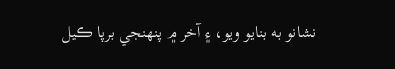نشانو به بنايو ويو، ۽ آخر ۾ پنهنجي برپا ڪيل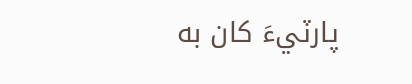پارٽيءَ کان به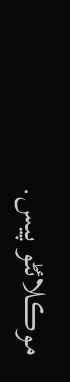موڪلائڻو پيس.